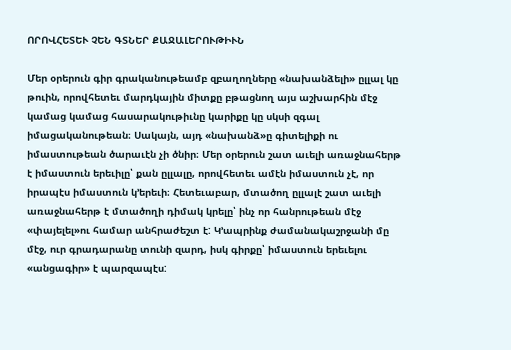ՈՐՈՎՀԵՏԵՒ ՉԵՆ ԳՏՆԵՐ ՔԱՋԱԼԵՐՈՒԹԻՒՆ

Մեր օրերուն գիր գրականութեամբ զբաղողները «նախանձելի» ըլլալ կը թուին, որովհետեւ մարդկային միտքը բթացնող այս աշխարհին մէջ կամաց կամաց հասարակութիւնը կարիքը կը սկսի զգալ իմացականութեան։ Սակայն, այդ «նախանձ»ը գիտելիքի ու իմաստութեան ծարաւէն չի ծնիր։ Մեր օրերուն շատ աւելի առաջնահերթ է իմաստուն երեւիլը՝ քան ըլլալը, որովհետեւ ամէն իմաստուն չէ, որ իրապէս իմաստուն կ՚երեւի։ Հետեւաբար, մտածող ըլլալէ շատ աւելի առաջնահերթ է մտածողի դիմակ կրելը՝ ինչ որ հանրութեան մէջ «փայելել»ու համար անհրաժեշտ է: Կ՚ապրինք ժամանակաշրջանի մը մէջ, ուր գրադարանը տունի զարդ, իսկ գիրքը՝ իմաստուն երեւելու «անցագիր» է պարզապէս: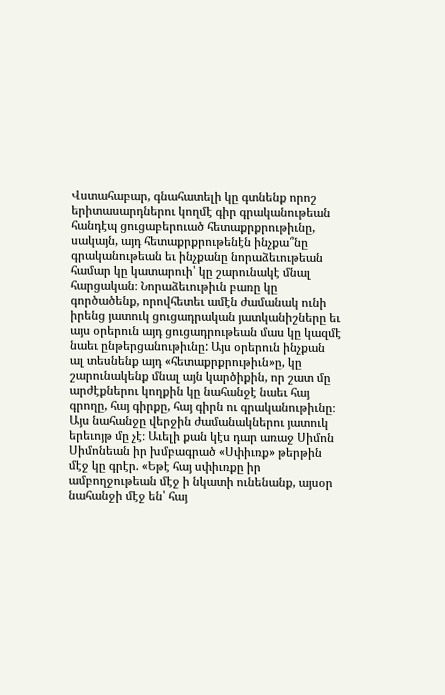Վստահաբար, գնահատելի կը գտնենք որոշ երիտասարդներու կողմէ գիր գրականութեան հանդէպ ցուցաբերուած հետաքրքրութիւնը, սակայն, այդ հետաքրքրութենէն ինչքա՞նը գրականութեան եւ ինչքանը նորաձեւութեան համար կը կատարուի՝ կը շարունակէ մնալ հարցական։ Նորաձեւութիւն բառը կը գործածենք, որովհետեւ ամէն ժամանակ ունի իրենց յատուկ ցուցադրական յատկանիշները եւ այս օրերուն այդ ցուցադրութեան մաս կը կազմէ նաեւ ընթերցանութիւնը: Այս օրերուն ինչքան ալ տեսնենք այդ «հետաքրքրութիւն»ը, կը շարունակենք մնալ այն կարծիքին, որ շատ մը արժէքներու կողքին կը նահանջէ նաեւ հայ գրողը, հայ գիրքը, հայ գիրն ու գրականութիւնը։ Այս նահանջը վերջին ժամանակներու յատուկ երեւոյթ մը չէ։ Աւելի քան կէս դար առաջ Սիմոն Սիմոնեան իր խմբագրած «Սփիւռք» թերթին մէջ կը գրէր. «Եթէ հայ սփիւռքը իր ամբողջութեան մէջ ի նկատի ունենանք, այսօր նահանջի մէջ են՝ հայ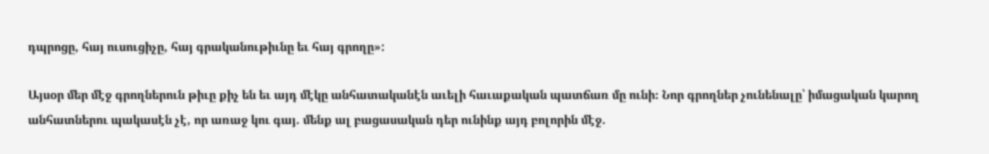դպրոցը, հայ ուսուցիչը, հայ գրականութիւնը եւ հայ գրողը»:

Այսօր մեր մէջ գրողներուն թիւը քիչ են եւ այդ մէկը անհատականէն աւելի հաւաքական պատճառ մը ունի։ Նոր գրողներ չունենալը՝ իմացական կարող անհատներու պակասէն չէ, որ առաջ կու գայ. մենք ալ բացասական դեր ունինք այդ բոլորին մէջ.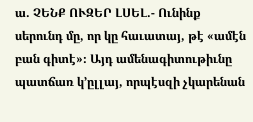ա. ՉԵՆՔ ՈՒԶԵՐ ԼՍԵԼ.- Ունինք սերունդ մը, որ կը հաւատայ, թէ «ամէն բան գիտէ»։ Այդ ամենագիտութիւնը պատճառ կ՚ըլլայ, որպէսզի չկարենան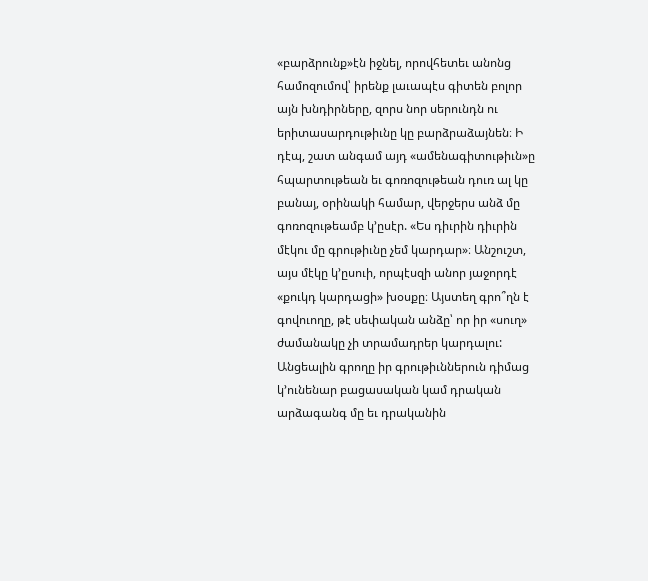«բարձրունք»էն իջնել, որովհետեւ անոնց համոզումով՝ իրենք լաւապէս գիտեն բոլոր այն խնդիրները, զորս նոր սերունդն ու երիտասարդութիւնը կը բարձրաձայնեն։ Ի դէպ, շատ անգամ այդ «ամենագիտութիւն»ը հպարտութեան եւ գոռոզութեան դուռ ալ կը բանայ, օրինակի համար, վերջերս անձ մը գոռոզութեամբ կ՚ըսէր. «Ես դիւրին դիւրին մէկու մը գրութիւնը չեմ կարդար»։ Անշուշտ, այս մէկը կ՚ըսուի, որպէսզի անոր յաջորդէ «քուկդ կարդացի» խօսքը։ Այստեղ գրո՞ղն է գովուողը, թէ սեփական անձը՝ որ իր «սուղ» ժամանակը չի տրամադրեր կարդալու: Անցեալին գրողը իր գրութիւններուն դիմաց կ՚ունենար բացասական կամ դրական արձագանգ մը եւ դրականին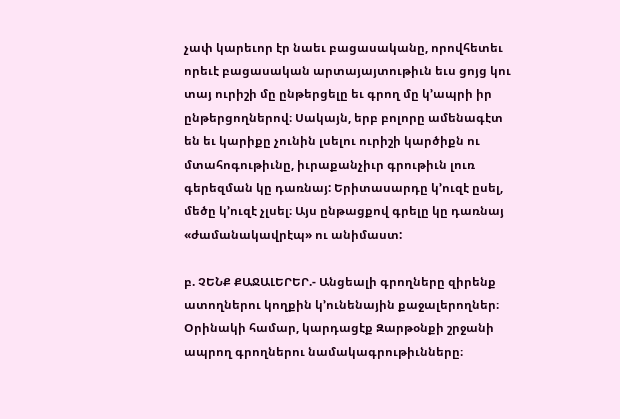չափ կարեւոր էր նաեւ բացասականը, որովհետեւ որեւէ բացասական արտայայտութիւն եւս ցոյց կու տայ ուրիշի մը ընթերցելը եւ գրող մը կ՚ապրի իր ընթերցողներով։ Սակայն, երբ բոլորը ամենագէտ են եւ կարիքը չունին լսելու ուրիշի կարծիքն ու մտահոգութիւնը, իւրաքանչիւր գրութիւն լուռ գերեզման կը դառնայ: Երիտասարդը կ՚ուզէ ըսել, մեծը կ՚ուզէ չլսել։ Այս ընթացքով գրելը կը դառնայ «ժամանակավրէպ» ու անիմաստ:

բ. ՉԵՆՔ ՔԱՋԱԼԵՐԵՐ.- Անցեալի գրողները զիրենք ատողներու կողքին կ՚ունենային քաջալերողներ։ Օրինակի համար, կարդացէք Զարթօնքի շրջանի ապրող գրողներու նամակագրութիւնները։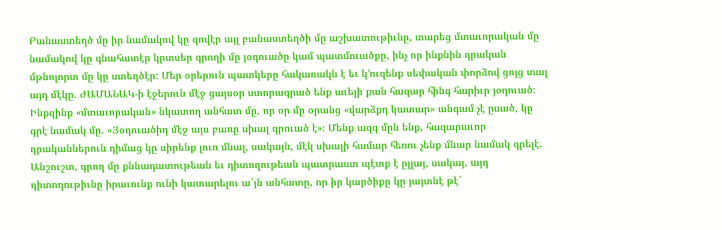Բանաստեղծ մը իր նամակով կը գովէր այլ բանաստեղծի մը աշխատութիւնը, տարեց մտաւորական մը նամակով կը գնահատէր կրտսեր գրողի մը յօդուածը կամ պատմուածքը, ինչ որ ինքնին դրական մթնոլորտ մը կը ստեղծէր։ Մեր օրերուն պատկերը հակառակն է եւ կ՚ուզենք սեփական փորձով ցոյց տալ այդ մէկը. ԺԱՄԱՆԱԿ-ի էջերուն մէջ ցայսօր ստորագրած ենք աւելի քան հազար հինգ հարիւր յօդուած։ Ինքզինք «մտաւորական» նկատող անհատ մը, որ օր մը օրանց «վարձքդ կատար» անգամ չէ ըսած, կը գրէ նամակ մը. «Յօդուածիդ մէջ այս բառը սխալ գրուած է»։ Մենք ազգ մըն ենք, հազարաւոր դրականներուն դիմաց կը սիրենք լուռ մնալ, սակայն, մէկ սխալի համար հեռու չենք մնար նամակ գրելէ. Անշուշտ, գրող մը քննադատութեան եւ դիտողութեան պատրաստ պէտք է ըլլայ, սակայ, այդ դիտողութիւնը իրաւունք ունի կատարելու ա՛յն անհատը, որ իր կարծիքը կը յայտնէ թէ՛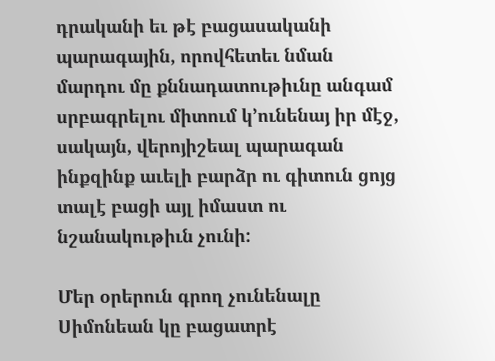դրականի եւ թէ բացասականի պարագային, որովհետեւ նման մարդու մը քննադատութիւնը անգամ սրբագրելու միտում կ՚ունենայ իր մէջ, սակայն, վերոյիշեալ պարագան ինքզինք աւելի բարձր ու գիտուն ցոյց տալէ բացի այլ իմաստ ու նշանակութիւն չունի:

Մեր օրերուն գրող չունենալը Սիմոնեան կը բացատրէ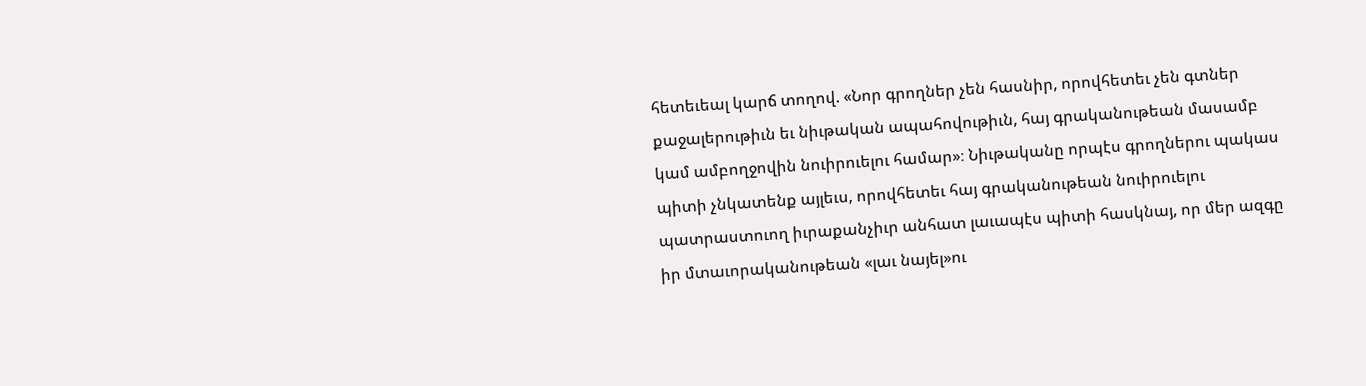հետեւեալ կարճ տողով. «Նոր գրողներ չեն հասնիր, որովհետեւ չեն գտներ քաջալերութիւն եւ նիւթական ապահովութիւն, հայ գրականութեան մասամբ կամ ամբողջովին նուիրուելու համար»։ Նիւթականը որպէս գրողներու պակաս պիտի չնկատենք այլեւս, որովհետեւ հայ գրականութեան նուիրուելու պատրաստուող իւրաքանչիւր անհատ լաւապէս պիտի հասկնայ, որ մեր ազգը իր մտաւորականութեան «լաւ նայել»ու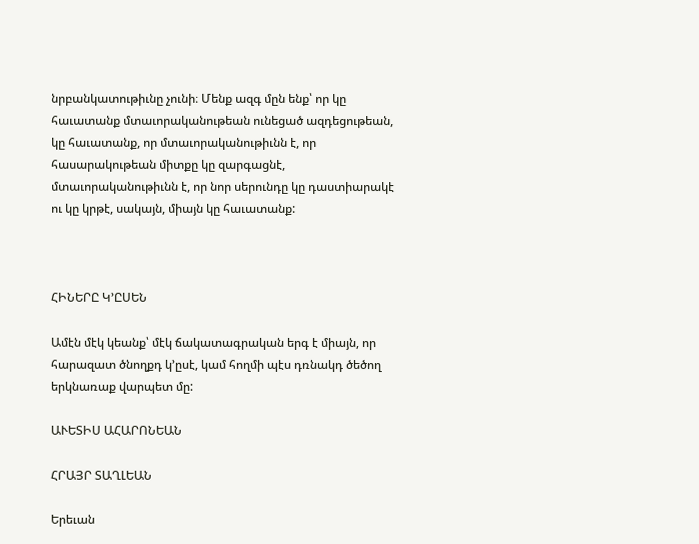նրբանկատութիւնը չունի։ Մենք ազգ մըն ենք՝ որ կը հաւատանք մտաւորականութեան ունեցած ազդեցութեան, կը հաւատանք, որ մտաւորականութիւնն է, որ հասարակութեան միտքը կը զարգացնէ, մտաւորականութիւնն է, որ նոր սերունդը կը դաստիարակէ ու կը կրթէ, սակայն, միայն կը հաւատանք:



ՀԻՆԵՐԸ Կ՚ԸՍԵՆ

Ամէն մէկ կեանք՝ մէկ ճակատագրական երգ է միայն, որ հարազատ ծնողքդ կ՚ըսէ, կամ հողմի պէս դռնակդ ծեծող երկնառաք վարպետ մը:

ԱՒԵՏԻՍ ԱՀԱՐՈՆԵԱՆ

ՀՐԱՅՐ ՏԱՂԼԵԱՆ

Երեւան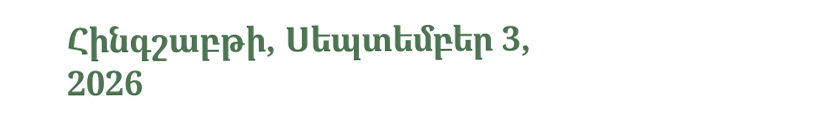Հինգշաբթի, Սեպտեմբեր 3, 2026